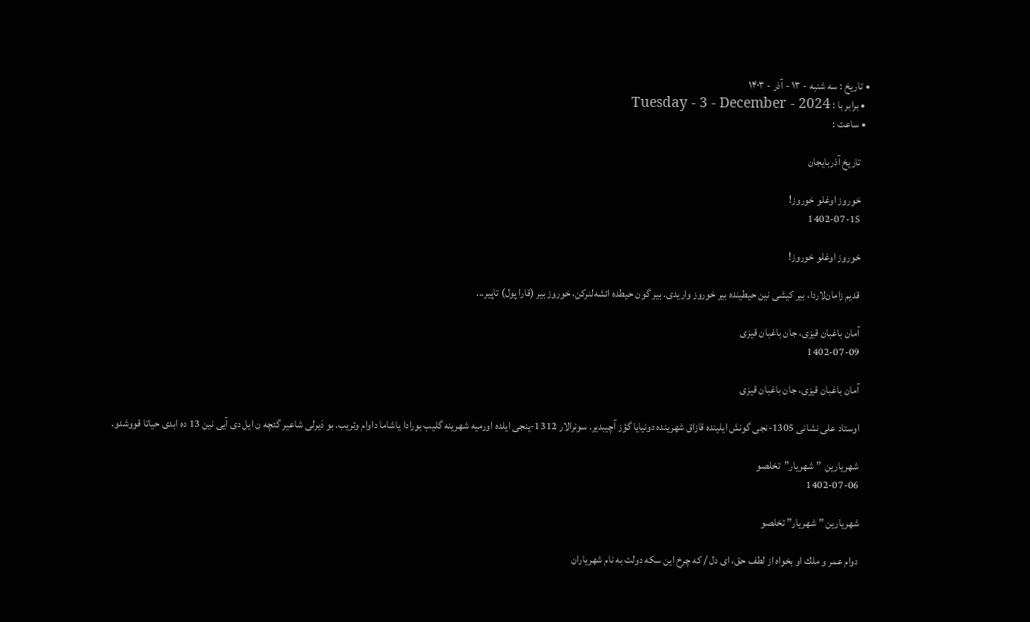• تاریخ : سه شنبه - ۱۳ - آذر - ۱۴۰۳
  • برابر با : Tuesday - 3 - December - 2024
  • ساعت :

    تاریخ آذربایجان

    خوروز اوغلو خوروز!
    1402-07-15

    خوروز اوغلو خوروز!

    قديم زامان‌لاردا، بیر کیشی نین حیطينده بير خوروز واریدی. بير گون حیطده ائشه‌لنرکن، خوروز بير (قارا پول) تاپیر...

    آمان باغبان قیزی، جان باغبان قیزی
    1402-07-09

    آمان باغبان قیزی، جان باغبان قیزی

    اوستاد علی نشانی 1305-نجی گونش ایلینده قازاق شهرینده دونیایا گؤز آچیبدیر. سونرالار 1312-ینجی ایلده اورمیه شهرینه گلیب بورادا یاشاما داوام وئریب. بو دَیرلی شاعیر گئچه ن ایل دی آیی نین 13 ده ابدی حیاتا قووشدو.

    شهریارین  ” شهریار”  تخلصو
    1402-07-06

    شهریارین ” شهریار” تخلصو

    دوام عمر و ملك او بخواه از لطف حق، ای دل / كه چرخ این سكه دولت به نام شهریاران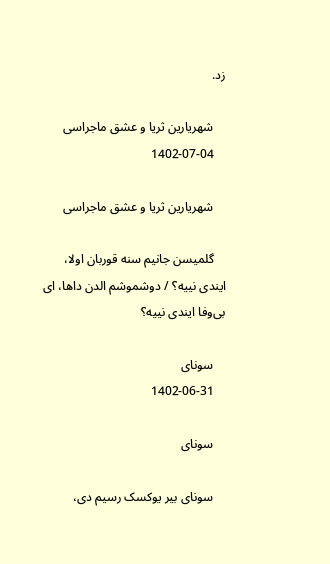زد.

    شهریارین ثریا و عشق ماجراسی
    1402-07-04

    شهریارین ثریا و عشق ماجراسی

    گلمیسن جانیم سنه قوربان اولا، ایندی نییه؟ / دوشموشم الدن داها، ای بی‌وفا ایندی نییه؟

    سونای
    1402-06-31

    سونای

    سونای بیر یوکسک رسیم دی،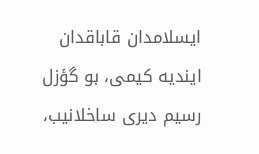ایسلامدان قاباقدان ایندیه کیمی، بو گؤزل رسیم دیری ساخلانیب،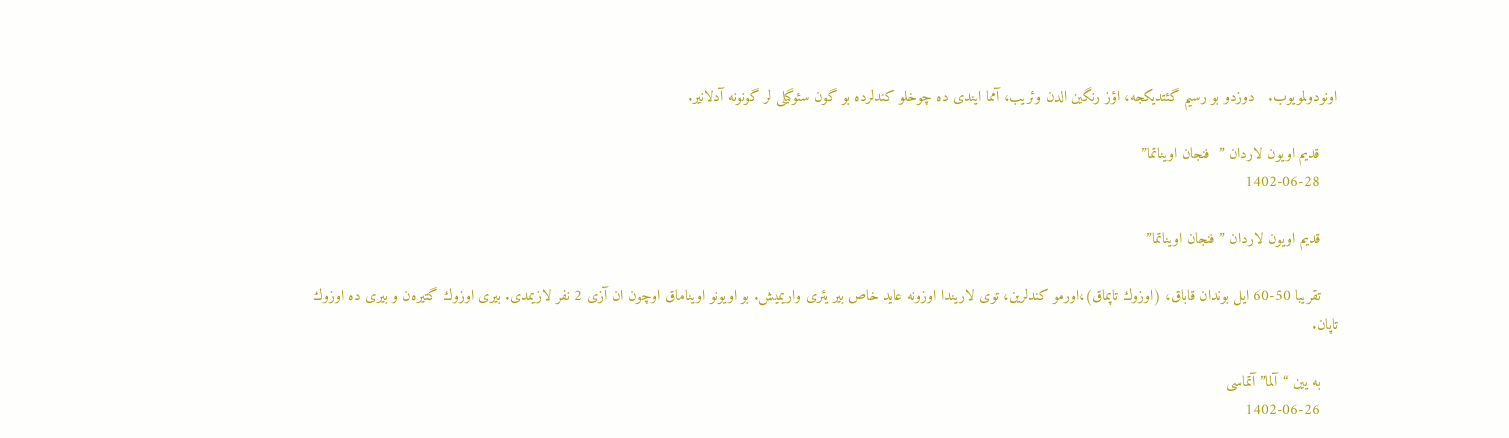اونودولمویوب.   دوزدو بو رسیم گئتدیکجه، اؤز رنگین الدن وئریب، آمما ایندی ده چوخلو کندلرده بو گون سئوگیلی لر گونونه آدلانیر.

    قدیم اویون لاردان ”  فنجان اویناتما”
    1402-06-28

    قدیم اویون لاردان ” فنجان اویناتما”

    تقریبا 50-60 ايل بوندان قاباق، (اوزوك تاپماق)،اورمو كندلرین، توی لاريندا اوزونه عايد خاص بير يئری واريميش. بو اويونو اويناماق اوچون ان آزی 2 نفر لازيمدی. بيری اوزوك گتيره‌ن و بيری ده اوزوك تاپان.

    به یین “آلما” آتماسی
    1402-06-26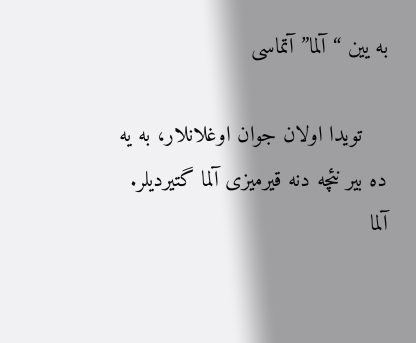به یین “آلما” آتماسی

    تویدا اولان جوان اوغلانلار، به یه ده بیر نئچه دنه قیرمیزی آلما گتیردیلر. آلما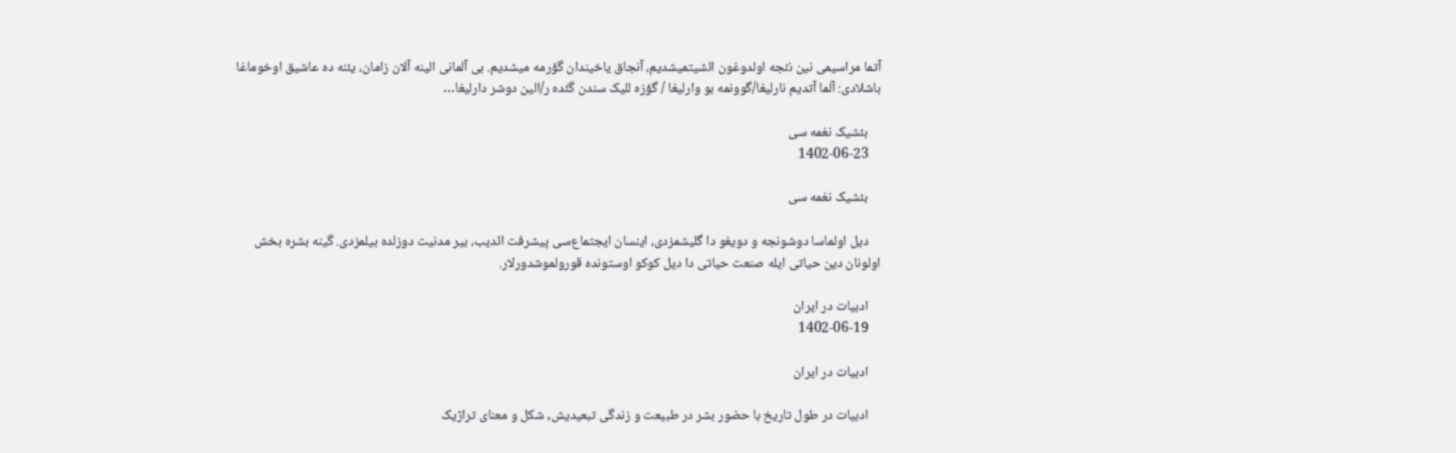آتما مراسیمی نین نئجه اولدوغون ائشیتمیشدیم، آنجاق یاخیندان گؤرمه میشدیم. بی آلمانی الینه آلان زامان، یئنه ده عاشیق اوخوماغا باشلادی: آلما آتدیم نارلیغا/گوونمه بو وارلیغا / گؤزه للیک سندن گئده ر/الین دوشر دارلیغا…

    بئشیک نغمه سی
    1402-06-23

    بئشیک نغمه سی

    دیل اولماسا دوشونجه و دویغو دا گلیشمزدی، اینسان ایجتماع‌سی پیشرفت ائدیب، بیر مدنیت دوزلده ‌بیلمزدی. گینه بشره بخش اولونان دین حیاتی ایله صنعت حیاتی دا دیل کوکو اوستونده قورولموشدورلار.

    ادبیات در ایران
    1402-06-19

    ادبیات در ایران

    ادبیات در طول تاریخ با حضور بشر در طبیعت و زندگی تبعیدیش, شکل و معنای تراژیک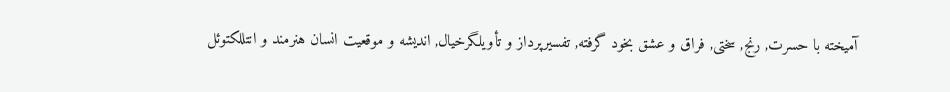آمیخته با حسرت, رنج, سختی, فراق و عشق بخود گرفته, تفسیرپرداز و تأویلگرخیال, اندیشه و موقعیت انسان هنرمند و انتللکتوئل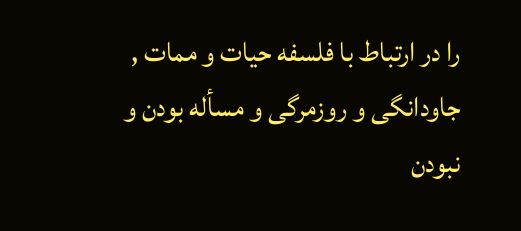را در ارتباط با فلسفه حیات و ممات , جاودانگی و روزمرگی و مسأله بودن و نبودن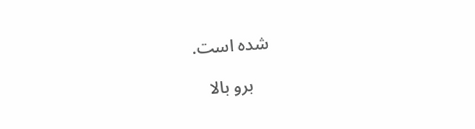شده است.

    برو بالا